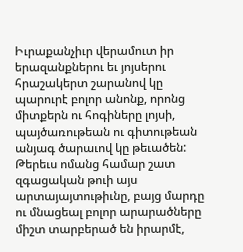Իւրաքանչիւր վերամուտ իր երազանքներու եւ յոյսերու հրաշակերտ շարանով կը պարուրէ բոլոր անոնք, որոնց միտքերն ու հոգիները լոյսի, պայծառութեան ու գիտութեան անյագ ծարաւով կը թեւածեն: Թերեւս ոմանց համար շատ զգացական թուի այս արտայայտութիւնը, բայց մարդը ու մնացեալ բոլոր արարածները միշտ տարբերած են իրարմէ,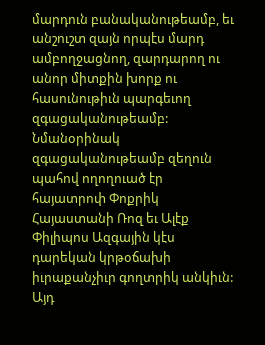մարդուն բանականութեամբ, եւ անշուշտ զայն որպէս մարդ ամբողջացնող, զարդարող ու անոր միտքին խորք ու հասունութիւն պարգեւող զգացականութեամբ:
Նմանօրինակ զգացականութեամբ զեղուն պահով ողողուած էր հայատրոփ Փոքրիկ Հայաստանի Ռոզ եւ Ալէք Փիլիպոս Ազգային կէս դարեկան կրթօճախի իւրաքանչիւր գողտրիկ անկիւն: Այդ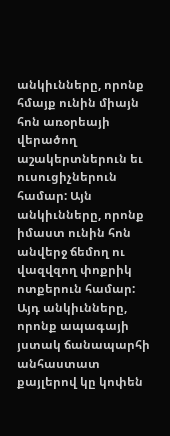անկիւնները, որոնք հմայք ունին միայն հոն առօրեայի վերածող աշակերտներուն եւ ուսուցիչներուն համար: Այն անկիւնները, որոնք իմաստ ունին հոն անվերջ ճեմող ու վազվզող փոքրիկ ոտքերուն համար: Այդ անկիւնները, որոնք ապագայի յստակ ճանապարհի անհաստատ քայլերով կը կոփեն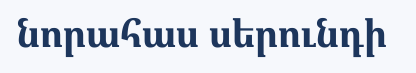նորահաս սերունդի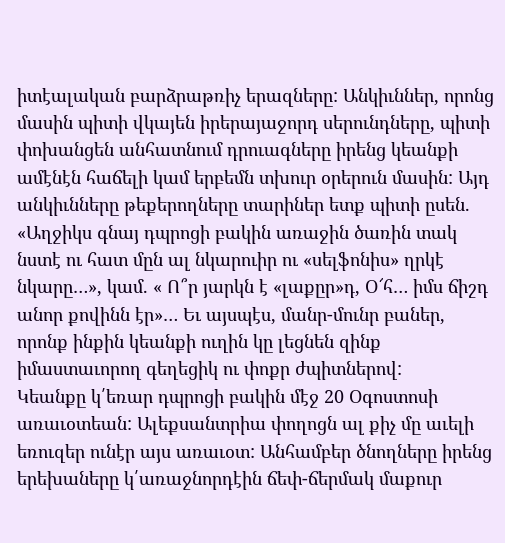իտէալական բարձրաթռիչ երազները: Անկիւններ, որոնց մասին պիտի վկայեն իրերայաջորդ սերունդները, պիտի փոխանցեն անհատնում դրուագները իրենց կեանքի ամէնէն հաճելի կամ երբեմն տխուր օրերուն մասին: Այդ անկիւնները թեքերողները տարիներ ետք պիտի ըսեն. «Աղջիկս գնայ դպրոցի բակին առաջին ծառին տակ նստէ ու հատ մըն ալ նկարուիր ու «սելֆոնիս» ղրկէ նկարը…», կամ. « Ո՞ր յարկն է «լաքըր»դ, Օ՜հ… իմս ճիշդ անոր քովինն էր»… Եւ այսպէս, մանր-մունր բաներ, որոնք ինքին կեանքի ուղին կը լեցնեն զինք իմաստաւորող գեղեցիկ ու փոքր ժպիտներով:
Կեանքը կ՛եռար դպրոցի բակին մէջ 20 Օգոստոսի առաւօտեան: Ալեքսանտրիա փողոցն ալ քիչ մը աւելի եռուզեր ունէր այս առաւօտ: Անհամբեր ծնողները իրենց երեխաները կ՛առաջնորդէին ճեփ-ճերմակ մաքուր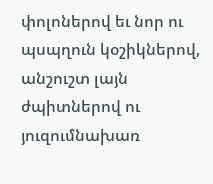փոլոներով եւ նոր ու պսպղուն կօշիկներով, անշուշտ լայն ժպիտներով ու յուզումնախառ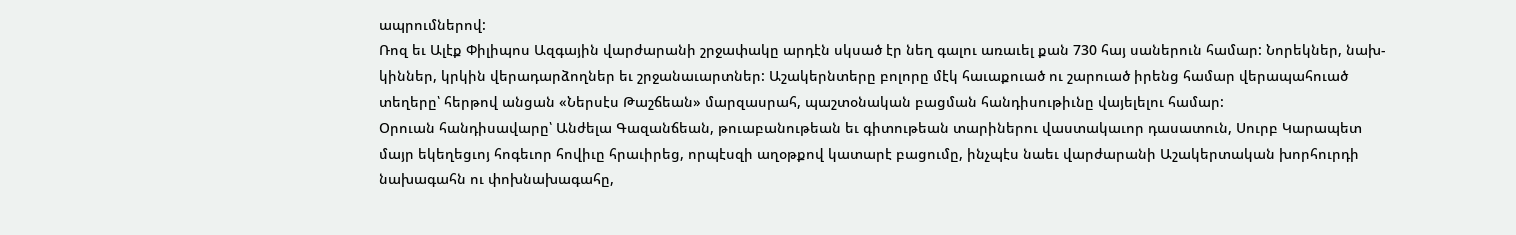ապրումներով:
Ռոզ եւ Ալէք Փիլիպոս Ազգային վարժարանի շրջափակը արդէն սկսած էր նեղ գալու առաւել քան 730 հայ սաներուն համար: Նորեկներ, նախ-կիններ, կրկին վերադարձողներ եւ շրջանաւարտներ: Աշակերնտերը բոլորը մէկ հաւաքուած ու շարուած իրենց համար վերապահուած տեղերը՝ հերթով անցան «Ներսէս Թաշճեան» մարզասրահ, պաշտօնական բացման հանդիսութիւնը վայելելու համար:
Օրուան հանդիսավարը՝ Անժելա Գազանճեան, թուաբանութեան եւ գիտութեան տարիներու վաստակաւոր դասատուն, Սուրբ Կարապետ մայր եկեղեցւոյ հոգեւոր հովիւը հրաւիրեց, որպէսզի աղօթքով կատարէ բացումը, ինչպէս նաեւ վարժարանի Աշակերտական խորհուրդի նախագահն ու փոխնախագահը,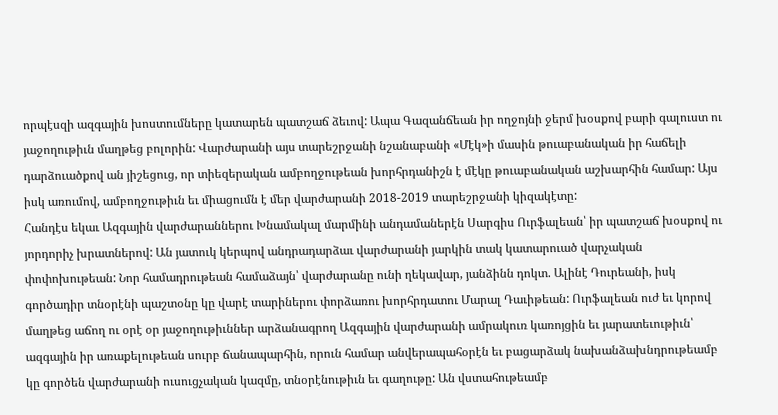որպէսզի ազգային խոստումները կատարեն պատշաճ ձեւով: Ապա Գազանճեան իր ողջոյնի ջերմ խօսքով բարի գալուստ ու յաջողութիւն մաղթեց բոլորին: Վարժարանի այս տարեշրջանի նշանաբանի «Մէկ»ի մասին թուաբանական իր հաճելի դարձուածքով ան յիշեցուց, որ տիեզերական ամբողջութեան խորհրդանիշն է մէկը թուաբանական աշխարհին համար: Այս իսկ առումով, ամբողջութիւն եւ միացումն է մեր վարժարանի 2018-2019 տարեշրջանի կիզակէտը:
Հանդէս եկաւ Ազգային վարժարաններու Խնամակալ մարմինի անդամաներէն Սարգիս Ուրֆալեան՝ իր պատշաճ խօսքով ու յորդորիչ խրատներով: Ան յատուկ կերպով անդրադարձաւ վարժարանի յարկին տակ կատարուած վարչական փոփոխութեան: Նոր համադրութեան համաձայն՝ վարժարանը ունի ղեկավար, յանձինն դոկտ. Ալինէ Դուրեանի, իսկ գործադիր տնօրէնի պաշտօնը կը վարէ տարիներու փորձառու խորհրդատու Մարալ Դաւիթեան: Ուրֆալեան ուժ եւ կորով մաղթեց աճող ու օրէ օր յաջողութիւններ արձանագրող Ազգային վարժարանի ամրակուռ կառոյցին եւ յարատեւութիւն՝ ազգային իր առաքելութեան սուրբ ճանապարհին, որուն համար անվերապահօրէն եւ բացարձակ նախանձախնդրութեամբ կը գործեն վարժարանի ուսուցչական կազմը, տնօրէնութիւն եւ գաղութը: Ան վստահութեամբ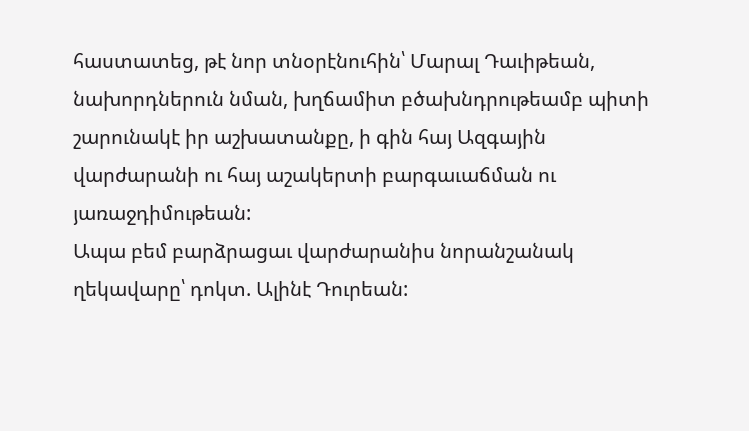հաստատեց, թէ նոր տնօրէնուհին՝ Մարալ Դաւիթեան, նախորդներուն նման, խղճամիտ բծախնդրութեամբ պիտի շարունակէ իր աշխատանքը, ի գին հայ Ազգային վարժարանի ու հայ աշակերտի բարգաւաճման ու յառաջդիմութեան:
Ապա բեմ բարձրացաւ վարժարանիս նորանշանակ ղեկավարը՝ դոկտ. Ալինէ Դուրեան: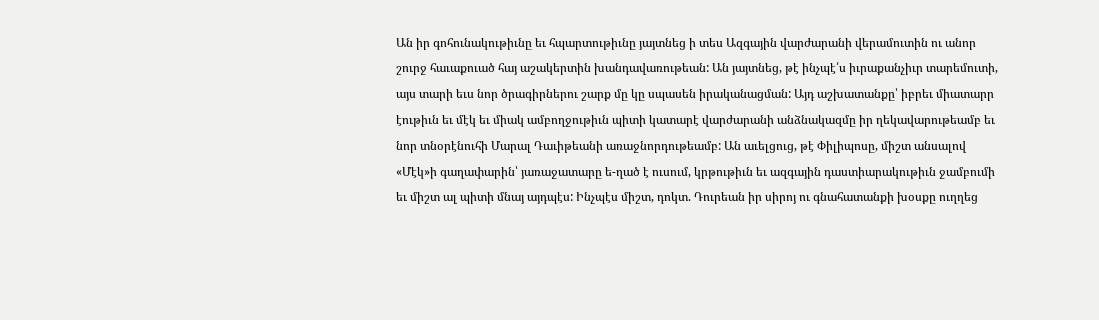Ան իր գոհունակութիւնը եւ հպարտութիւնը յայտնեց ի տես Ազգային վարժարանի վերամուտին ու անոր շուրջ հաւաքուած հայ աշակերտին խանդավառութեան: Ան յայտնեց, թէ ինչպէ՛ս իւրաքանչիւր տարեմուտի, այս տարի եւս նոր ծրագիրներու շարք մը կը սպասեն իրականացման: Այդ աշխատանքը՝ իբրեւ միատարր էութիւն եւ մէկ եւ միակ ամբողջութիւն պիտի կատարէ վարժարանի անձնակազմը իր ղեկավարութեամբ եւ նոր տնօրէնուհի Մարալ Դաւիթեանի առաջնորդութեամբ: Ան աւելցուց, թէ Փիլիպոսը, միշտ անսալով «Մէկ»ի գաղափարին՝ յառաջատարը ե-ղած է ուսում, կրթութիւն եւ ազգային դաստիարակութիւն ջամբումի եւ միշտ ալ պիտի մնայ այդպէս: Ինչպէս միշտ, դոկտ. Դուրեան իր սիրոյ ու գնահատանքի խօսքը ուղղեց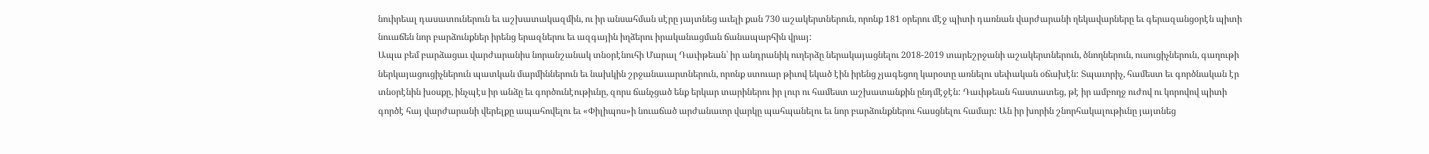նուիրեալ դասատուներուն եւ աշխատակազմին, ու իր անսահման սէրը յայտնեց աւելի քան 730 աշակերտներուն, որոնք 181 օրերու մէջ պիտի դառնան վարժարանի ղեկավարները եւ գերազանցօրէն պիտի նուաճեն նոր բարձունքներ իրենց երազներու եւ ազգային իղձերու իրականացման ճանապարհին վրայ:
Ապա բեմ բարձացաւ վարժարանիս նորանշանակ տնօրէնուհի Մարալ Դաւիթեան՝ իր անդրանիկ ուղերձը ներակայացնելու 2018-2019 տարեշրջանի աշակերտներուն, ծնողներուն, ուսուցիչներուն, գաղութի ներկայացուցիչներուն պատկան մարմիններուն եւ նախկին շրջանաւարտներուն, որոնք ստուար թիւով եկած էին իրենց չյագեցող կարօտը առնելու սեփական օճախէն: Տպաւորիչ, համեստ եւ գործնական էր տնօրէնին խօսքը, ինչպէս իր անձը եւ գործունէութիւնը, զորս ճանչցած ենք երկար տարիներու իր լուր ու համեստ աշխատանքին ընդմէջէն: Դաւիթեան հաստատեց, թէ իր ամբողջ ուժով ու կորովով պիտի գործէ հայ վարժարանի վերելքը ապահովելու եւ «Փիլիպոս»ի նուաճած արժանաւոր վարկը պահպանելու եւ նոր բարձունքներու հասցնելու համար: Ան իր խորին շնորհակալութիւնը յայտնեց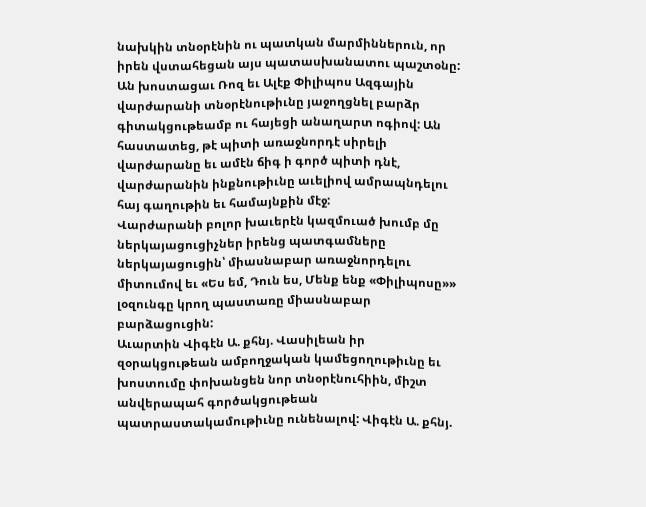նախկին տնօրէնին ու պատկան մարմիններուն, որ իրեն վստահեցան այս պատասխանատու պաշտօնը: Ան խոստացաւ Ռոզ եւ Ալէք Փիլիպոս Ազգային վարժարանի տնօրէնութիւնը յաջողցնել բարձր գիտակցութեամբ ու հայեցի անաղարտ ոգիով: Ան հաստատեց, թէ պիտի առաջնորդէ սիրելի վարժարանը եւ ամէն ճիգ ի գործ պիտի դնէ, վարժարանին ինքնութիւնը աւելիով ամրապնդելու հայ գաղութին եւ համայնքին մէջ:
Վարժարանի բոլոր խաւերէն կազմուած խումբ մը ներկայացուցիչներ իրենց պատգամները ներկայացուցին՝ միասնաբար առաջնորդելու միտումով եւ «Ես եմ, Դուն ես, Մենք ենք «Փիլիպոսը»» լօզունգը կրող պաստառը միասնաբար բարձացուցին:
Աւարտին Վիգէն Ա. քհնյ. Վասիլեան իր զօրակցութեան ամբողջական կամեցողութիւնը եւ խոստումը փոխանցեն նոր տնօրէնուհիին, միշտ անվերապահ գործակցութեան պատրաստակամութիւնը ունենալով: Վիգէն Ա. քհնյ.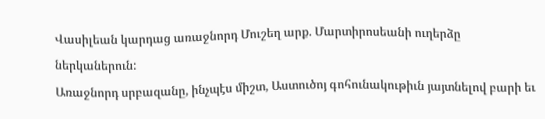Վասիլեան կարդաց առաջնորդ Մուշեղ արք. Մարտիրոսեանի ուղերձը ներկաներուն:
Առաջնորդ սրբազանը, ինչպէս միշտ, Աստուծոյ գոհունակութիւն յայտնելով բարի եւ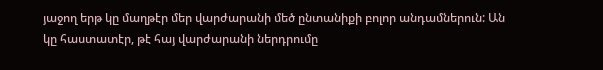յաջող երթ կը մաղթէր մեր վարժարանի մեծ ընտանիքի բոլոր անդամներուն: Ան կը հաստատէր, թէ հայ վարժարանի ներդրումը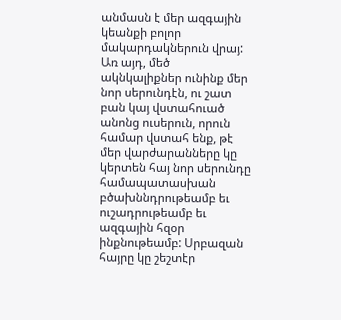անմասն է մեր ազգային կեանքի բոլոր մակարդակներուն վրայ: Առ այդ, մեծ ակնկալիքներ ունինք մեր նոր սերունդէն, ու շատ բան կայ վստահուած անոնց ուսերուն, որուն համար վստահ ենք, թէ մեր վարժարանները կը կերտեն հայ նոր սերունդը համապատասխան բծախննդրութեամբ եւ ուշադրութեամբ եւ ազգային հզօր ինքնութեամբ: Սրբազան հայրը կը շեշտէր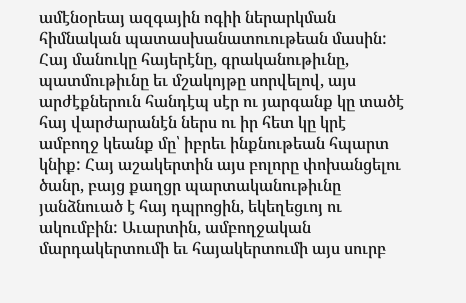ամէնօրեայ ազգային ոգիի ներարկման հիմնական պատասխանատուութեան մասին: Հայ մանուկը հայերէնը, գրականութիւնը, պատմութիւնը եւ մշակոյթը սորվելով, այս արժէքներուն հանդէպ սէր ու յարգանք կը տածէ հայ վարժարանէն ներս ու իր հետ կը կրէ ամբողջ կեանք մը՝ իբրեւ ինքնութեան հպարտ կնիք: Հայ աշակերտին այս բոլորը փոխանցելու ծանր, բայց քաղցր պարտականութիւնը յանձնուած է հայ դպրոցին, եկեղեցւոյ ու ակումբին: Աւարտին, ամբողջական մարդակերտումի եւ հայակերտումի այս սուրբ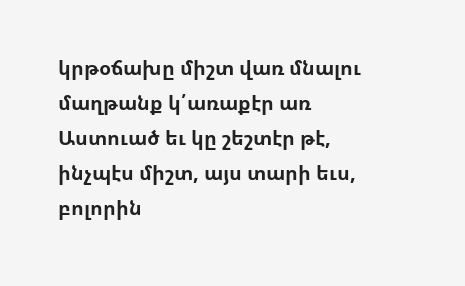կրթօճախը միշտ վառ մնալու մաղթանք կ՛առաքէր առ Աստուած եւ կը շեշտէր թէ, ինչպէս միշտ, այս տարի եւս, բոլորին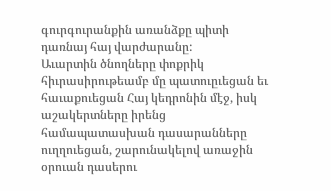գուրգուրանքին առանձքը պիտի դառնայ հայ վարժարանը:
Աւարտին ծնողները փոքրիկ հիւրասիրութեամբ մը պատուըւեցան եւ հաւաքուեցան Հայ կեդրոնին մէջ, իսկ աշակերտները իրենց համապատասխան դասարանները ուղղուեցան, շարունակելով առաջին օրուան դասերու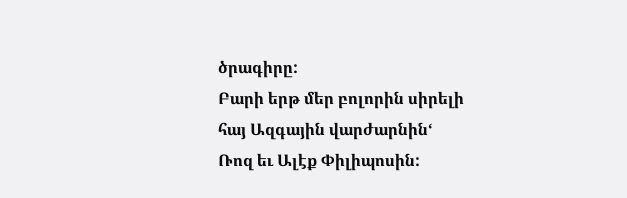ծրագիրը:
Բարի երթ մեր բոլորին սիրելի հայ Ազգային վարժարնին‘ Ռոզ եւ Ալէք Փիլիպոսին: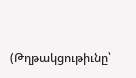(Թղթակցութիւնը՝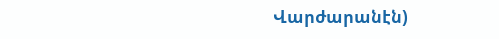Վարժարանէն)